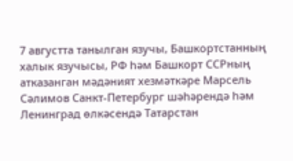7 августта танылган язучы, Башкортстанның халык язучысы, РФ һәм Башкорт ССРның атказанган мәдәният хезмәткәре Марсель Сәлимов Санкт-Петербург шәһәрендә һәм Ленинград өлкәсендә Татарстан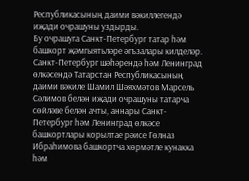Республикасының даими вәкиллегендә иҗади очрашуны уздырды.
Бу очрашуга Санкт-Петербург татар һәм башкорт җәмгыятьләре әгъзалары килделәр. Санкт-Петербург шәһәрендә һәм Ленинград өлкәсендә Татарстан Республикасының даими вәкиле Шамил Шәяхмәтов Марсель Сәлимов белән иҗади очрашуны татарча сөйләве белән ачты, аннары Санкт-Петербург һәм Ленинград өлкәсе башкортлары корылтае рәисе Гөлназ Ибраһимова башкортча хөрмәтле кунакка һәм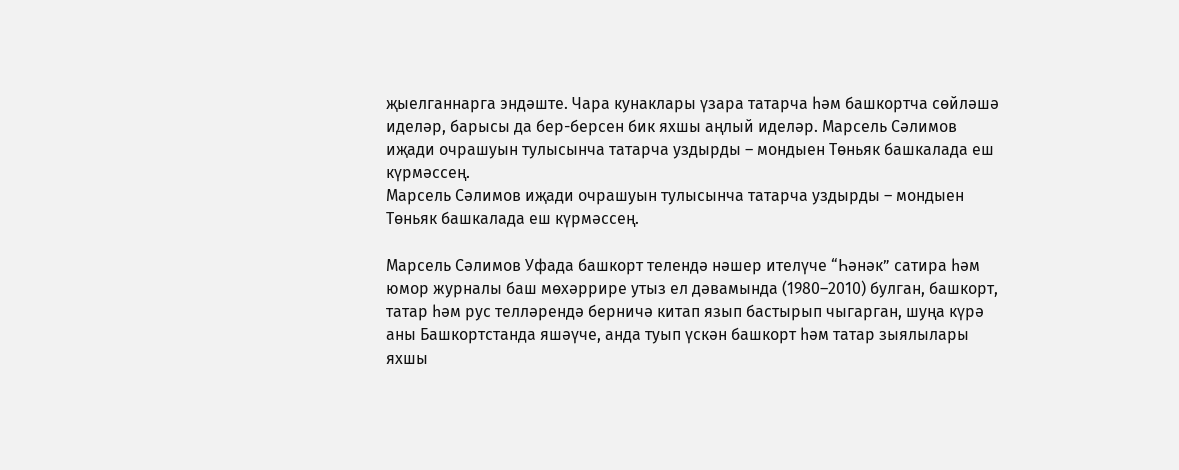җыелганнарга эндәште. Чара кунаклары үзара татарча һәм башкортча сөйләшә иделәр, барысы да бер-берсен бик яхшы аңлый иделәр. Марсель Сәлимов иҗади очрашуын тулысынча татарча уздырды – мондыен Төньяк башкалада еш күрмәссең.
Марсель Сәлимов иҗади очрашуын тулысынча татарча уздырды – мондыен Төньяк башкалада еш күрмәссең.

Марсель Сәлимов Уфада башкорт телендә нәшер ителүче “Һәнәк” сатира һәм юмор журналы баш мөхәррире утыз ел дәвамында (1980–2010) булган, башкорт, татар һәм рус телләрендә берничә китап язып бастырып чыгарган, шуңа күрә аны Башкортстанда яшәүче, анда туып үскән башкорт һәм татар зыялылары яхшы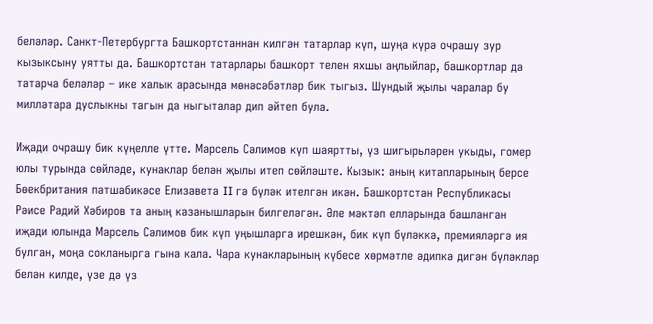беләләр. Санкт-Петербургта Башкортстаннан килгән татарлар күп, шуңа күрә очрашу зур кызыксыну уятты да. Башкортстан татарлары башкорт телен яхшы аңлыйлар, башкортлар да татарча беләләр – ике халык арасында мөнәсәбәтләр бик тыгыз. Шундый җылы чаралар бу милләтара дуслыкны тагын да ныгыталар дип әйтеп була.

Иҗади очрашу бик күңелле үтте. Марсель Сәлимов күп шаяртты, үз шигырьләрен укыды, гомер юлы турында сөйләде, кунаклар белән җылы итеп сөйләште. Кызык: аның китапларының берсе Бөекбритания патшабикәсе Елизавета II гә бүләк ителгән икән. Башкортстан Республикасы Рәисе Радий Хәбиров та аның казанышларын билгеләгән. Әле мәктәп елларында башланган иҗади юлында Марсель Сәлимов бик күп уңышларга ирешкән, бик күп бүләккә, премияләргә ия булган, моңа сокланырга гына кала. Чара кунакларының күбесе хөрмәтле әдипкә дигән бүләкләр белән килде, үзе дә үз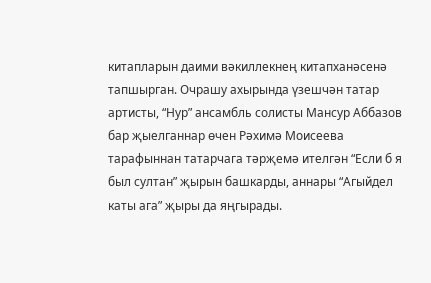китапларын даими вәкиллекнең китапханәсенә тапшырган. Очрашу ахырында үзешчән татар артисты, “Нур” ансамбль солисты Мансур Аббазов бар җыелганнар өчен Рәхимә Моисеева тарафыннан татарчага тәрҗемә ителгән “Если б я был султан” җырын башкарды, аннары “Агыйдел каты ага” җыры да яңгырады.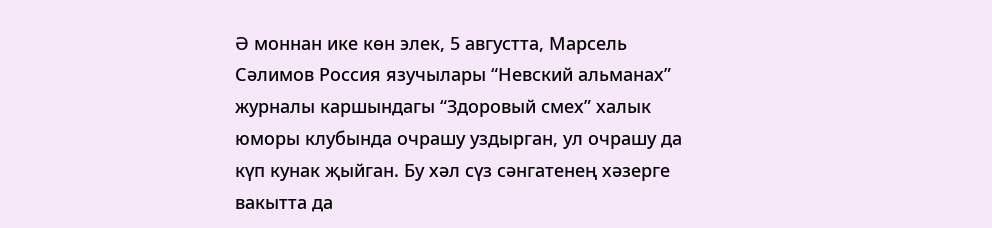Ә моннан ике көн элек, 5 августта, Марсель Сәлимов Россия язучылары “Невский альманах” журналы каршындагы “Здоровый смех” халык юморы клубында очрашу уздырган, ул очрашу да күп кунак җыйган. Бу хәл сүз сәнгатенең хәзерге вакытта да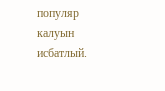популяр калуын исбатлый.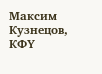Максим Кузнецов,
КФҮ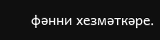фәнни хезмәткәре.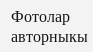Фотолар авторныкы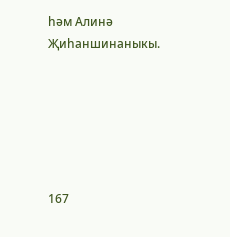һәм Алинә Җиһаншинаныкы.






167